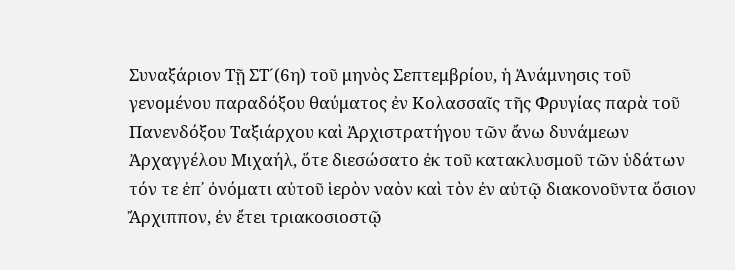Συναξάριον Τῇ ΣΤ´(6η) τοῦ μηνὸς Σεπτεμβρίου, ἡ Ἀνάμνησις τοῦ γενομένου παραδόξου θαύματος ἐν Κολασσαῖς τῆς Φρυγίας παρὰ τοῦ Πανενδόξου Ταξιάρχου καὶ Ἀρχιστρατήγου τῶν ἄνω δυνάμεων Ἀρχαγγέλου Μιχαήλ, ὅτε διεσώσατο ἐκ τοῦ κατακλυσμοῦ τῶν ὑδάτων τόν τε ἐπ᾿ ὀνόματι αὐτοῦ ἱερὸν ναὸν καὶ τὸν ἐν αὐτῷ διακονοῦντα ὅσιον Ἄρχιππον, ἐν ἔτει τριακοσιοστῷ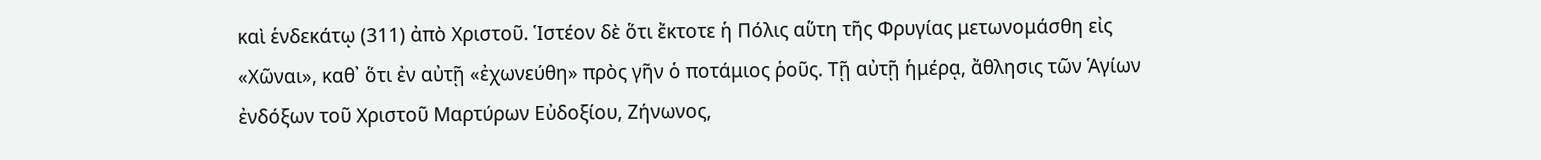καὶ ἑνδεκάτῳ (311) ἀπὸ Χριστοῦ. Ἱστέον δὲ ὅτι ἔκτοτε ἡ Πόλις αὕτη τῆς Φρυγίας μετωνομάσθη εἰς «Χῶναι», καθ᾿ ὅτι ἐν αὐτῇ «ἐχωνεύθη» πρὸς γῆν ὁ ποτάμιος ῥοῦς. Τῇ αὐτῇ ἡμέρᾳ, ἄθλησις τῶν Ἁγίων ἐνδόξων τοῦ Χριστοῦ Μαρτύρων Εὐδοξίου, Ζήνωνος,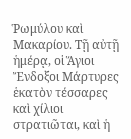Ῥωμύλου καὶ Μακαρίου. Τῇ αὐτῇ ἡμέρᾳ, οἱ Ἅγιοι Ἔνδοξοι Μάρτυρες ἑκατὸν τέσσαρες καὶ χίλιοι στρατιῶται, καὶ ἡ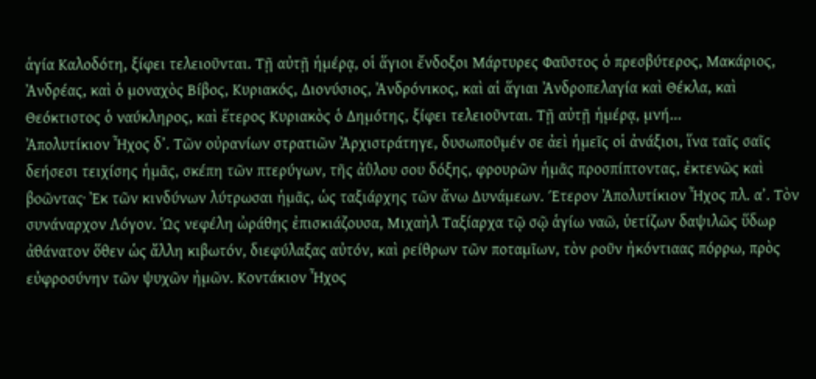ἁγία Καλοδότη, ξίφει τελειοῦνται. Τῇ αὐτῇ ἡμέρᾳ, οἱ ἅγιοι ἔνδοξοι Μάρτυρες Φαῦστος ὁ πρεσβύτερος, Μακάριος, Ἀνδρέας, καὶ ὁ μοναχὸς Βίβος, Κυριακός, Διονύσιος, Ἀνδρόνικος, καὶ αἱ ἅγιαι Ἀνδροπελαγία καὶ Θέκλα, καὶ Θεόκτιστος ὁ ναύκληρος, καὶ ἕτερος Κυριακὸς ὁ Δημότης, ξίφει τελειοῦνται. Τῇ αὐτῇ ἡμέρᾳ, μνή...
Ἀπολυτίκιον Ἦχος δ’. Τῶν οὐρανίων στρατιῶν Ἀρχιστράτηγε, δυσωποῦμέν σε ἀεὶ ἡμεῖς οἱ ἀνάξιοι, ἵνα ταῖς σαῖς δεήσεσι τειχίσης ἡμᾶς, σκέπη τῶν πτερύγων, τῆς ἀῢλου σου δόξης, φρουρῶν ἡμᾶς προσπίπτοντας, ἐκτενῶς καὶ βοῶντας· Ἐκ τῶν κινδύνων λύτρωσαι ἡμᾶς, ὡς ταξιάρχης τῶν ἄνω Δυνάμεων. Έτερον Ἀπολυτίκιον Ἦχος πλ. α’. Τὸν συνάναρχον Λόγον. Ὡς νεφέλη ὠράθης ἐπισκιάζουσα, Μιχαὴλ Ταξίαρχα τῷ σῷ ἁγίω ναῶ, ὑετίζων δαψιλῶς ὕδωρ ἀθάνατον ὅθεν ὡς ἄλλη κιβωτόν, διεφύλαξας αὐτόν, καὶ ρείθρων τῶν ποταμῖων, τὸν ροῦν ἠκόντιαας πόρρω, πρὸς εὐφροσύνην τῶν ψυχῶν ἠμῶν. Κοντάκιον Ἦχος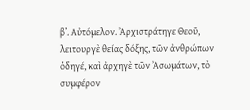β’. Αὐτόμελον. Ἀρχιστράτηγε Θεοῦ, λειτουργὲ θείας δόξης, τῶν ἀνθρώπων ὁδηγέ, καὶ ἀρχηγὲ τῶν Ἀσωμάτων, τὸ συμφέρον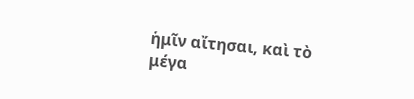ἡμῖν αἴτησαι, καὶ τὸ μέγα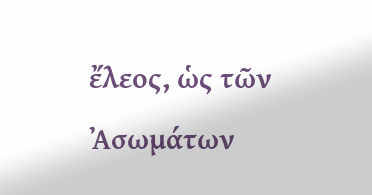ἔλεος, ὡς τῶν Ἀσωμάτων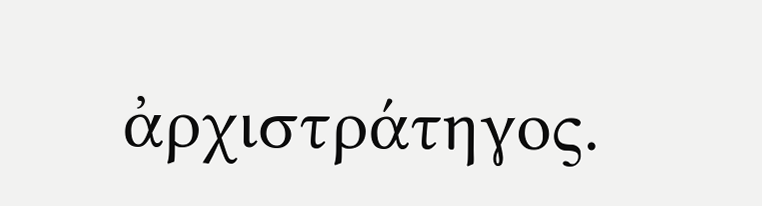ἀρχιστράτηγος.